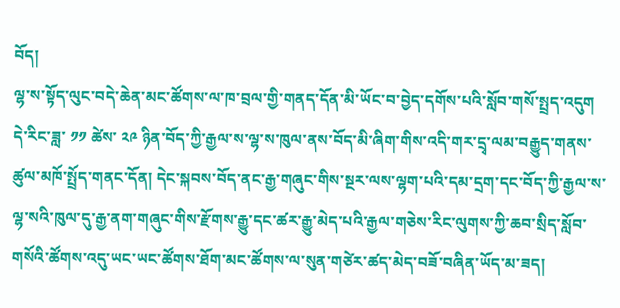བོད།
ལྷ་ས་སྟོད་ལུང་བདེ་ཆེན་མང་ཚོགས་ལ་ཁ་བྲལ་གྱི་གནད་དོན་མི་ཡོང་བ་བྱེད་དགོས་པའི་སློབ་གསོ་སྤྲད་འདུག
དེ་རིང་ཟླ་ ༡༡ ཚེས་ ༢༩ ཉིན་བོད་ཀྱི་རྒྱལ་ས་ལྷ་ས་ཁུལ་ནས་བོད་མི་ཞིག་གིས་འདི་གར་དྲྭ་ལམ་བརྒྱུད་གནས་ཚུལ་མཁོ་སྤྲོད་གནང་དོན། དེང་སྐབས་བོད་ནང་རྒྱ་གཞུང་གིས་སྔར་ལས་ལྷག་པའི་དམ་དྲག་དང་བོད་ཀྱི་རྒྱལ་ས་ལྷ་སའི་ཁུལ་དུ་རྒྱ་ནག་གཞུང་གིས་རྫོགས་རྒྱུ་དང་ཚར་རྒྱུ་མེད་པའི་རྒྱལ་གཅེས་རིང་ལུགས་ཀྱི་ཆབ་སྲིད་སློབ་གསོའི་ཚོགས་འདུ་ཡང་ཡང་ཚོགས་ཐོག་མང་ཚོགས་ལ་སུན་གཙེར་ཚད་མེད་བཟོ་བཞིན་ཡོད་མ་ཟད།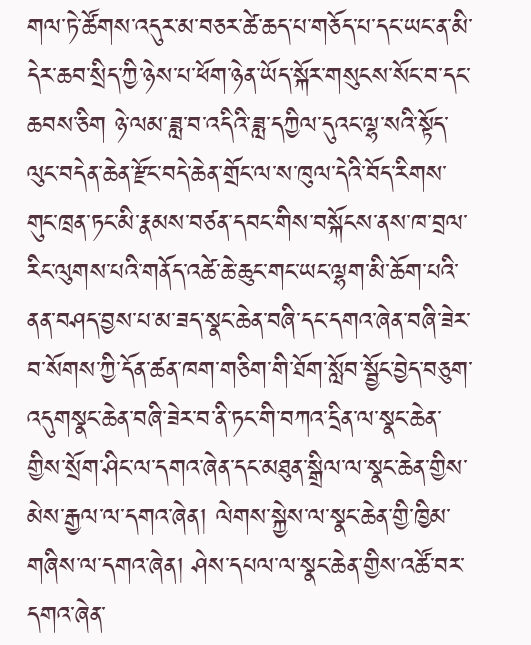གལ་ཏེ་ཚོགས་འདུར་མ་བཅར་ཚེ་ཆད་པ་གཅོད་པ་དང་ཡང་ན་མི་དེར་ཆབ་སྲིད་ཀྱི་ཉེས་པ་ཕོག་ཉེན་ཡོད་སྐོར་གསུངས་སོང་བ་དང་ཆབས་ཅིག ཉེ་ལམ་ཟླ་བ་འདིའི་ཟླ་དཀྱིལ་དུའང་ལྷ་སའི་སྟོད་ལུང་བདེན་ཆེན་རྫོང་བདེ་ཆེན་གྲོང་ལ་ས་ཁུལ་དེའི་བོད་རིགས་གུང་ཁྲན་ཏང་མི་རྣམས་བཙན་དབང་གིས་བསྐོངས་ནས་ཁ་བྲལ་རིང་ལུགས་པའི་གནོད་འཚེ་ཆེ་ཆུང་གང་ཡང་ལྷག་མི་ཆོག་པའི་ནན་བཤད་བྱས་པ་མ་ཟད་སྣང་ཆེན་བཞི་དང་དགའ་ཞེན་བཞི་ཟེར་བ་སོགས་ཀྱི་དོན་ཚན་ཁག་གཅིག་གི་ཐོག་སློབ་སྦྱོང་བྱེད་བཅུག་འདུགསྣང་ཆེན་བཞི་ཟེར་བ་ནི་ཏང་གི་བཀའ་དྲིན་ལ་སྣང་ཆེན་གྱིས་སྲོག་ཤིང་ལ་དགའ་ཞེན་དང་མཐུན་སྒྲིལ་ལ་སྣང་ཆེན་གྱིས་མེས་རྒྱལ་ལ་དགའ་ཞེན། ལེགས་སྐྱེས་ལ་སྣང་ཆེན་གྱི་ཁྱིམ་གཞིས་ལ་དགའ་ཞེན། ཤེས་དཔལ་ལ་སྣང་ཆེན་གྱིས་འཚོ་བར་དགའ་ཞེན་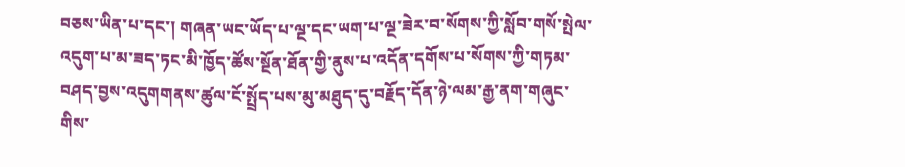བཅས་ཡིན་པ་དང་། གཞན་ཡང་ཡོད་པ་ལྔ་དང་ཡག་པ་ལྔ་ཟེར་བ་སོགས་ཀྱི་སློབ་གསོ་སྤེལ་འདུག་པ་མ་ཟད་ཏང་མི་ཁྱོད་ཚོས་སྔོན་ཐོན་གྱི་ནུས་པ་འདོན་དགོས་པ་སོགས་ཀྱི་གཏམ་བཤད་བྱས་འདུགགནས་ཚུལ་ངོ་སྤྲོད་པས་མུ་མཐུད་དུ་བརྗོད་དོན་ཉེ་ལམ་རྒྱ་ནག་གཞུང་གིས་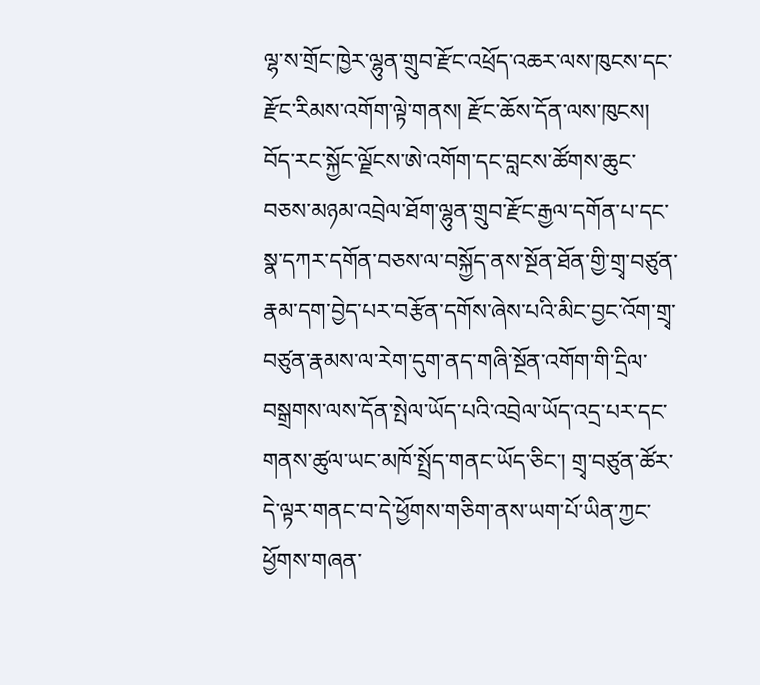ལྷ་ས་གྲོང་ཁྱེར་ལྷུན་གྲུབ་རྫོང་འཕྲོད་འཆར་ལས་ཁུངས་དང་རྫོང་རིམས་འགོག་ལྟེ་གནས། རྫོང་ཆོས་དོན་ལས་ཁུངས། བོད་རང་སྐྱོང་ལྗོངས་ཨེ་འགོག་དང་བླངས་ཚོགས་ཆུང་བཅས་མཉམ་འབྲེལ་ཐོག་ལྷུན་གྲུབ་རྫོང་རྒྱལ་དགོན་པ་དང་སྣ་དཀར་དགོན་བཅས་ལ་བསྐྱོད་ནས་སྔོན་ཐོན་གྱི་གྲྭ་བཙུན་རྣམ་དག་བྱེད་པར་བརྩོན་དགོས་ཞེས་པའི་མིང་བྱང་འོག་གྲྭ་བཙུན་རྣམས་ལ་རེག་དུག་ནད་གཞི་སྔོན་འགོག་གི་དྲིལ་བསྒྲགས་ལས་དོན་སྤེལ་ཡོད་པའི་འབྲེལ་ཡོད་འདྲ་པར་དང་གནས་ཚུལ་ཡང་མཁོ་སྤྲོད་གནང་ཡོད་ཅིང་། གྲྭ་བཙུན་ཚོར་དེ་ལྟར་གནང་བ་དེ་ཕྱོགས་གཅིག་ནས་ཡག་པོ་ཡིན་ཀྱང་ཕྱོགས་གཞན་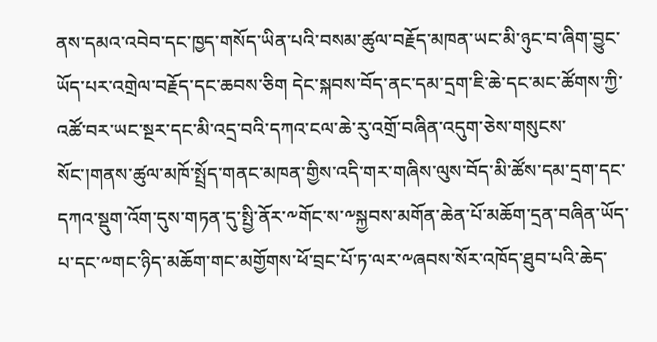ནས་དམའ་འབེབ་དང་ཁྱད་གསོད་ཡིན་པའི་བསམ་ཚུལ་བརྗོད་མཁན་ཡང་མི་ཉུང་བ་ཞིག་བྱུང་ཡོད་པར་འགྲེལ་བརྗོད་དང་ཆབས་ཅིག དེང་སྐབས་བོད་ནང་དམ་དྲག་ཇི་ཆེ་དང་མང་ཚོགས་ཀྱི་འཚོ་བར་ཡང་སྔར་དང་མི་འདྲ་བའི་དཀའ་ངལ་ཆེ་རུ་འགྲོ་བཞིན་འདུག་ཅེས་གསུངས་སོང་།གནས་ཚུལ་མཁོ་སྤྲོད་གནང་མཁན་གྱིས་འདི་གར་གཞིས་ལུས་བོད་མི་ཚོས་དམ་དྲག་དང་དཀའ་སྡུག་འོག་དུས་གཏན་དུ་སྤྱི་ནོར་༸གོང་ས་༸སྐྱབས་མགོན་ཆེན་པོ་མཆོག་དྲན་བཞིན་ཡོད་པ་དང་༸གང་ཉིད་མཆོག་གང་མགྱོགས་ཕོ་བྲང་པོ་ཏ་ལར་༸ཞབས་སོར་འཁོད་ཐུབ་པའི་ཆེད་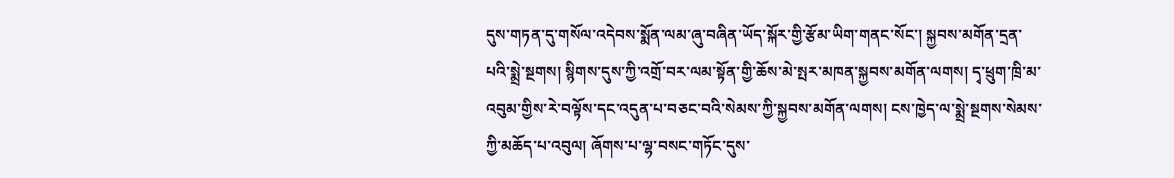དུས་གཏན་དུ་གསོལ་འདེབས་སྨོན་ལམ་ཞུ་བཞིན་ཡོད་སྐོར་གྱི་རྩོམ་ཡིག་གནང་སོང་། སྐྱབས་མགོན་དྲན་པའི་སྨྲེ་སྔགས། སྙིགས་དུས་ཀྱི་འགྲོ་བར་ལམ་སྟོན་གྱི་ཆོས་མེ་སྤར་མཁན་སྐྱབས་མགོན་ལགས། དྭ་ཕྲུག་ཁྲི་མ་འབུམ་གྱིས་རེ་བལྟོས་དང་འདུན་པ་བཅང་བའི་སེམས་ཀྱི་སྐྱབས་མགོན་ལགས། ངས་ཁྱེད་ལ་སྨྲེ་སྔགས་སེམས་ཀྱི་མཆོད་པ་འབུལ། ཞོགས་པ་ལྷ་བསང་གཏོང་དུས་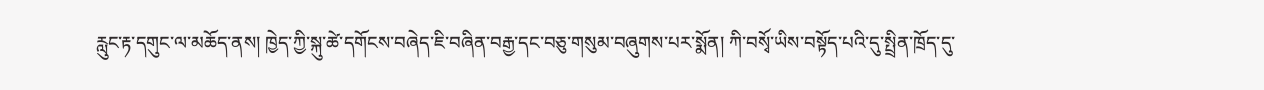རླུང་རྟ་དགུང་ལ་མཆོད་ནས། ཁྱེད་ཀྱི་སྐུ་ཚེ་དགོངས་བཞེད་ཇི་བཞིན་བརྒྱ་དང་བཅུ་གསུམ་བཞུགས་པར་སྨོན། ཀི་བསྭོ་ཡིས་བསྟོད་པའི་དུ་སྤྲིན་ཁྲོད་དུ་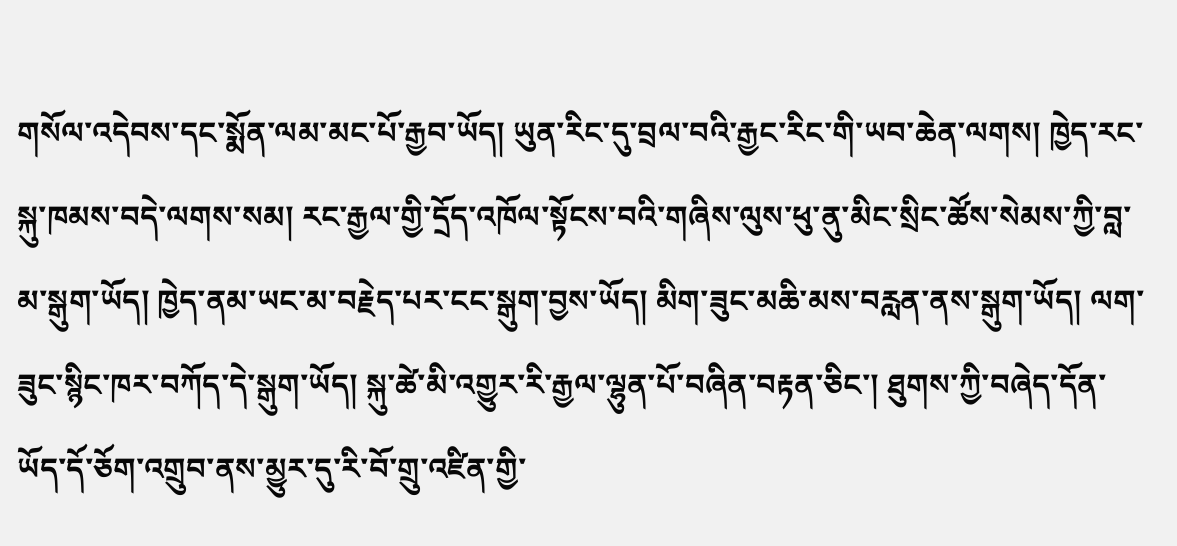གསོལ་འདེབས་དང་སྨོན་ལམ་མང་པོ་རྒྱབ་ཡོད། ཡུན་རིང་དུ་བྲལ་བའི་རྒྱང་རིང་གི་ཡབ་ཆེན་ལགས། ཁྱེད་རང་སྐུ་ཁམས་བདེ་ལགས་སམ། རང་རྒྱལ་གྱི་དྲོད་འཁོལ་སྟོངས་བའི་གཞིས་ལུས་ཕུ་ནུ་མིང་སྲིང་ཚོས་སེམས་ཀྱི་བླ་མ་སྒུག་ཡོད། ཁྱེད་ནམ་ཡང་མ་བརྗེད་པར་ངང་སྒུག་བྱས་ཡོད། མིག་ཟུང་མཆི་མས་བརླན་ནས་སྒུག་ཡོད། ལག་ཟུང་སྙིང་ཁར་བཀོད་དེ་སྒུག་ཡོད། སྐུ་ཚེ་མི་འགྱུར་རི་རྒྱལ་ལྷུན་པོ་བཞིན་བརྟན་ཅིང་། ཐུགས་ཀྱི་བཞེད་དོན་ཡོད་དོ་ཅོག་འགྲུབ་ནས་མྱུར་དུ་རི་བོ་གྲུ་འཛིན་གྱི་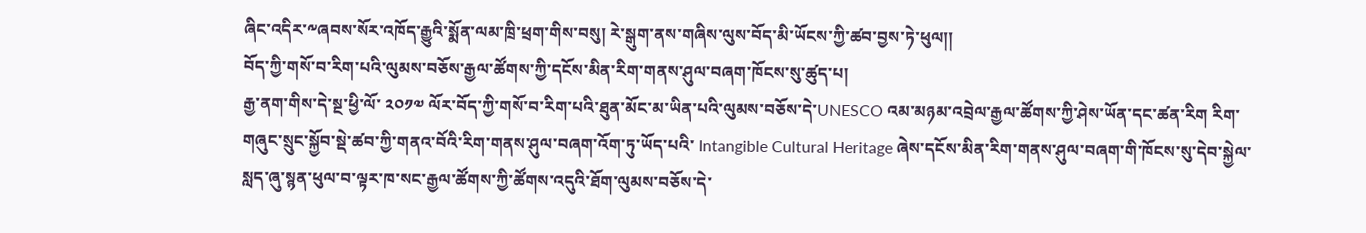ཞིང་འདིར་༸ཞབས་སོར་འཁོད་རྒྱུའི་སྨོན་ལམ་ཁྲི་ཕྲག་གིས་བསུ། རེ་སྒུག་ནས་གཞིས་ལུས་བོད་མི་ཡོངས་ཀྱི་ཚབ་བྱས་ཏེ་ཕུལ།།
བོད་ཀྱི་གསོ་བ་རིག་པའི་ལུམས་བཅོས་རྒྱལ་ཚོགས་ཀྱི་དངོས་མིན་རིག་གནས་ཤུལ་བཞག་ཁོངས་སུ་ཚུད་པ།
རྒྱ་ནག་གིས་དེ་སྔ་ཕྱི་ལོ་ ༢༠༡༧ ལོར་བོད་ཀྱི་གསོ་བ་རིག་པའི་ཐུན་མོང་མ་ཡིན་པའི་ལུམས་བཅོས་དེ་UNESCO འམ་མཉམ་འབྲེལ་རྒྱལ་ཚོགས་ཀྱི་ཤེས་ཡོན་དང་ཚན་རིག རིག་གཞུང་སྲུང་སྐྱོབ་སྡེ་ཚབ་ཀྱི་གནའ་བོའི་རིག་གནས་ཤུལ་བཞག་འོག་ཏུ་ཡོད་པའི་ Intangible Cultural Heritage ཞེས་དངོས་མིན་རིག་གནས་ཤུལ་བཞག་གི་ཁོངས་སུ་དེབ་སྐྱེལ་སླད་ཞུ་སྙན་ཕུལ་བ་ལྟར་ཁ་སང་རྒྱལ་ཚོགས་ཀྱི་ཚོགས་འདུའི་ཐོག་ལུམས་བཅོས་དེ་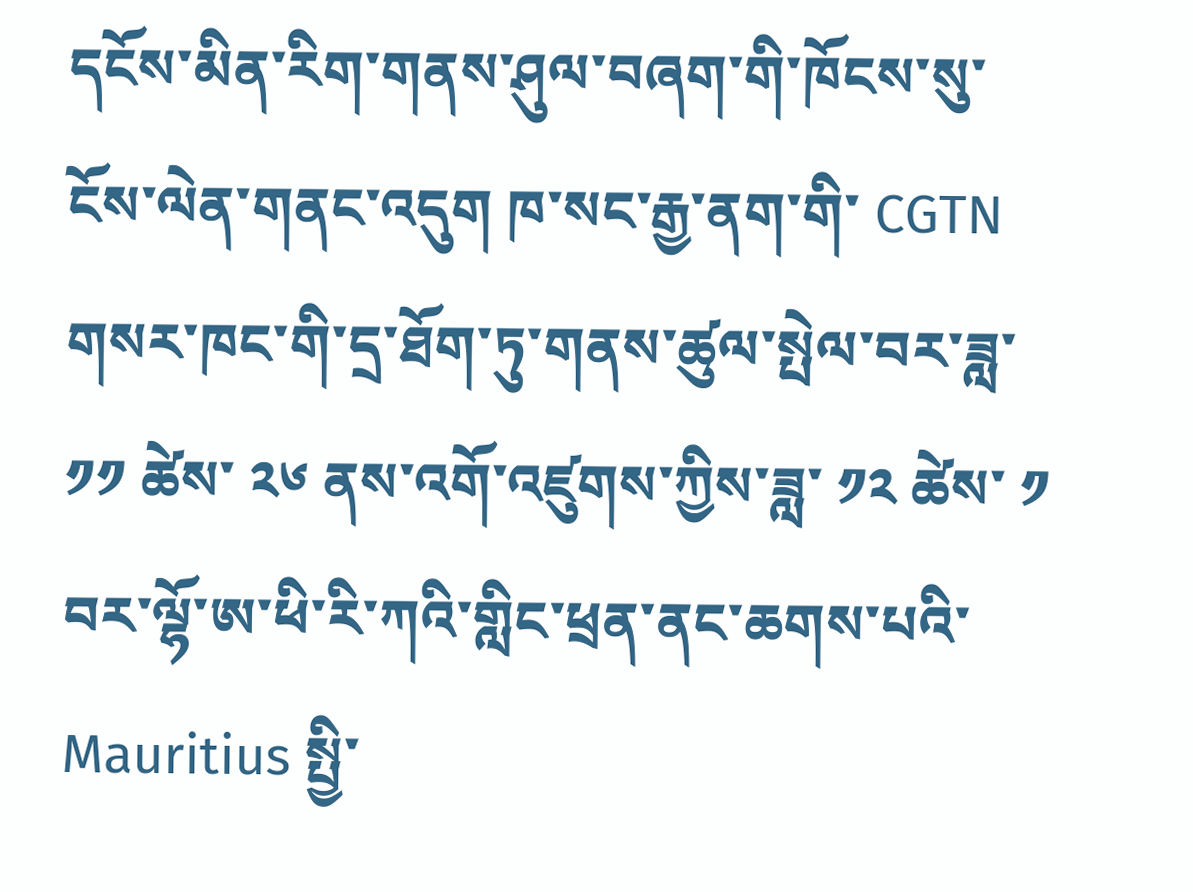དངོས་མིན་རིག་གནས་ཤུལ་བཞག་གི་ཁོངས་སུ་ངོས་ལེན་གནང་འདུག ཁ་སང་རྒྱ་ནག་གི་ CGTN གསར་ཁང་གི་དྲ་ཐོག་ཏུ་གནས་ཚུལ་སྤེལ་བར་ཟླ་ ༡༡ ཚེས་ ༢༦ ནས་འགོ་འཛུགས་ཀྱིས་ཟླ་ ༡༢ ཚེས་ ༡ བར་ལྷོ་ཨ་ཕི་རི་ཀའི་གླིང་ཕྲན་ནང་ཆགས་པའི་ Mauritius སྤྱི་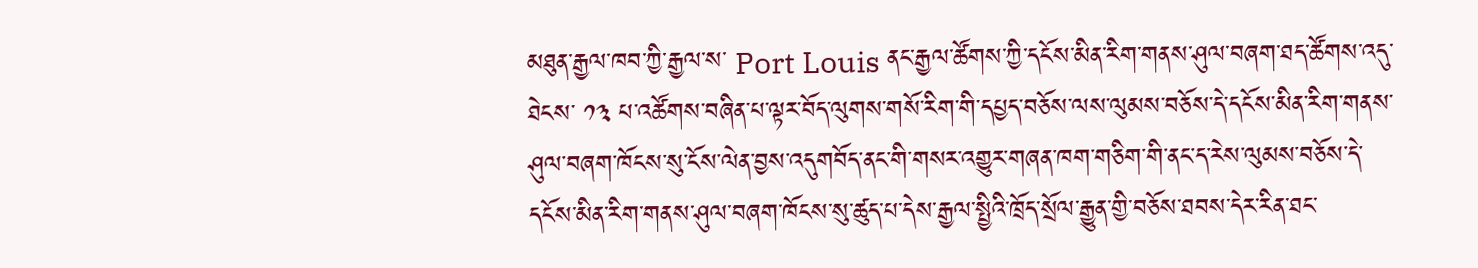མཐུན་རྒྱལ་ཁབ་ཀྱི་རྒྱལ་ས་ Port Louis ནང་རྒྱལ་ཚོགས་ཀྱི་དངོས་མིན་རིག་གནས་ཤུལ་བཞག་ཐད་ཚོགས་འདུ་ཐེངས་ ༡༣ པ་འཚོགས་བཞིན་པ་ལྟར་བོད་ལུགས་གསོ་རིག་གི་དཔྱད་བཅོས་ལས་ལུམས་བཅོས་དེ་དངོས་མིན་རིག་གནས་ཤུལ་བཞག་ཁོངས་སུ་ངོས་ལེན་བྱས་འདུགབོད་ནང་གི་གསར་འགྱུར་གཞན་ཁག་གཅིག་གི་ནང་ད་རེས་ལུམས་བཅོས་དེ་དངོས་མིན་རིག་གནས་ཤུལ་བཞག་ཁོངས་སུ་ཚུད་པ་དེས་རྒྱལ་སྤྱིའི་ཁྲོད་སྲོལ་རྒྱུན་གྱི་བཅོས་ཐབས་དེར་རིན་ཐང་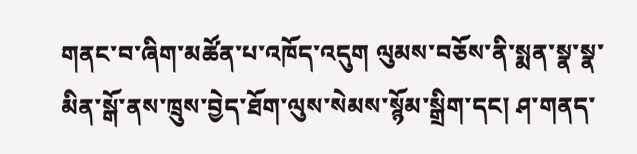གནང་བ་ཞིག་མཚོན་པ་འཁོད་འདུག ལུམས་བཅོས་ནི་སྨན་སྣ་སྣ་མིན་སྒོ་ནས་ཁྲུས་བྱེད་ཐོག་ལུས་སེམས་སྙོམ་སྒྲིག་དང། ཤ་གནད་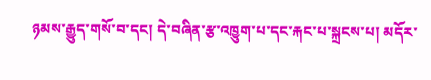ཉམས་རྒྱུད་གསོ་བ་དང། དེ་བཞིན་རྩ་འཁྱུག་པ་དང་རྐང་པ་སྐྲངས་པ། མདོར་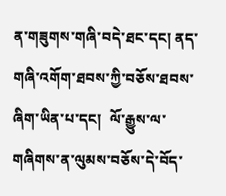ན་གཟུགས་གཞི་བདེ་ཐང་དང། ནད་གཞི་འགོག་ཐབས་ཀྱི་བཅོས་ཐབས་ཞིག་ཡིན་པ་དང།  ལོ་རྒྱུས་ལ་གཞིགས་ན་ལུམས་བཅོས་དེ་བོད་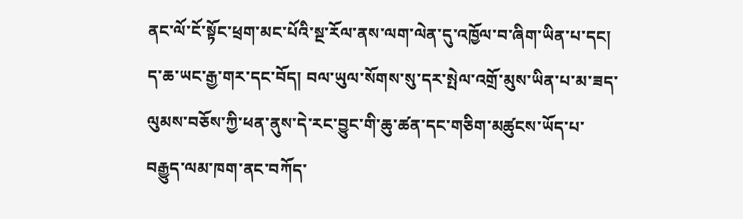ནང་ལོ་ངོ་སྟོང་ཕྲག་མང་པོའི་སྔ་རོལ་ནས་ལག་ལེན་དུ་འཁྱོལ་བ་ཞིག་ཡིན་པ་དང། ད་ཆ་ཡང་རྒྱ་གར་དང་བོད། བལ་ཡུལ་སོགས་སུ་དར་སྤེལ་འགྲོ་མུས་ཡིན་པ་མ་ཟད་ལུམས་བཅོས་ཀྱི་ཕན་ནུས་དེ་རང་བྱུང་གི་ཆུ་ཚན་དང་གཅིག་མཚུངས་ཡོད་པ་བརྒྱུད་ལམ་ཁག་ནང་བཀོད་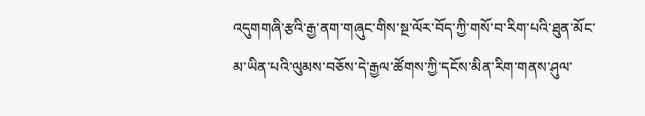འདུགགཞི་རྩའི་རྒྱ་ནག་གཞུང་གིས་སྔ་ལོར་བོད་ཀྱི་གསོ་བ་རིག་པའི་ཐུན་མོང་མ་ཡིན་པའི་ལུམས་བཅོས་དེ་རྒྱལ་ཚོགས་ཀྱི་དངོས་མིན་རིག་གནས་ཤུལ་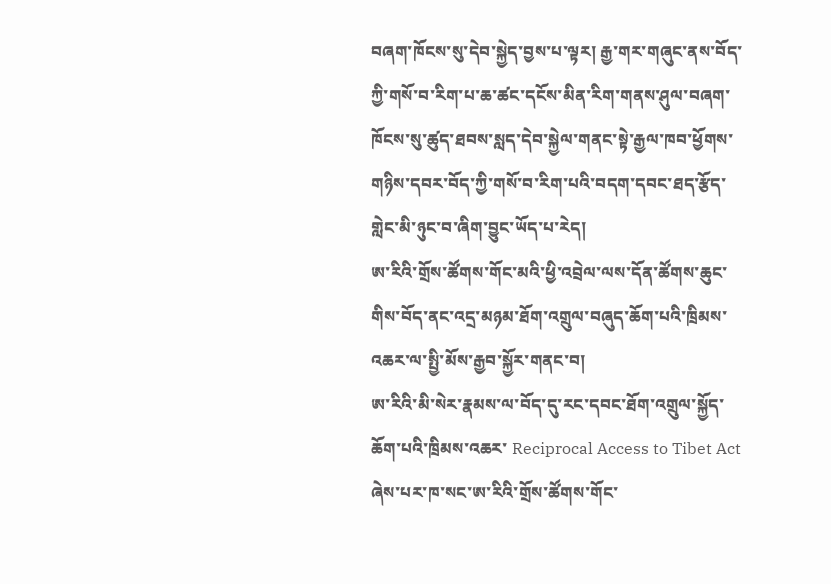བཞག་ཁོངས་སུ་དེབ་སྐྱེད་བྱས་པ་ལྟར། རྒྱ་གར་གཞུང་ནས་བོད་ཀྱི་གསོ་བ་རིག་པ་ཆ་ཚང་དངོས་མིན་རིག་གནས་ཤུལ་བཞག་ཁོངས་སུ་ཚུད་ཐབས་སླད་དེབ་སྐྱེལ་གནང་སྟེ་རྒྱལ་ཁབ་ཕྱོགས་གཉིས་དབར་བོད་ཀྱི་གསོ་བ་རིག་པའི་བདག་དབང་ཐད་རྩོད་གླེང་མི་ཉུང་བ་ཞིག་བྱུང་ཡོད་པ་རེད།
ཨ་རིའི་གྲོས་ཚོགས་གོང་མའི་ཕྱི་འབྲེལ་ལས་དོན་ཚོགས་ཆུང་གིས་བོད་ནང་འདྲ་མཉམ་ཐོག་འགྲུལ་བཞུད་ཆོག་པའི་ཁྲིམས་འཆར་ལ་སྤྱི་མོས་རྒྱབ་སྐྱོར་གནང་བ།
ཨ་རིའི་མི་སེར་རྣམས་ལ་བོད་དུ་རང་དབང་ཐོག་འགྲུལ་སྐྱོད་ཆོག་པའི་ཁྲིམས་འཆར་ Reciprocal Access to Tibet Act ཞེས་པར་ཁ་སང་ཨ་རིའི་གྲོས་ཚོགས་གོང་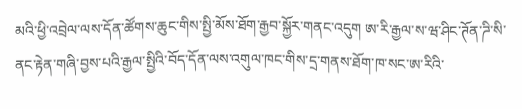མའི་ཕྱི་འབྲེལ་ལས་དོན་ཚོགས་ཆུང་གིས་སྤྱི་མོས་ཐོག་རྒྱབ་སྐྱོར་གནང་འདུག ཨ་རི་རྒྱལ་ས་ཝ་ཤིང་ཊོན་ཌི་སི་ནང་རྟེན་གཞི་བྱས་པའི་རྒྱལ་སྤྱིའི་བོད་དོན་ལས་འགུལ་ཁང་གིས་དྲ་གནས་ཐོག་ཁ་སང་ཨ་རིའི་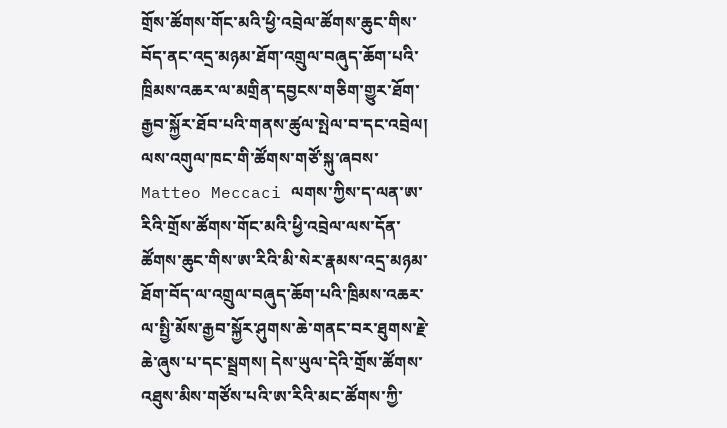གྲོས་ཚོགས་གོང་མའི་ཕྱི་འབྲེལ་ཚོགས་ཆུང་གིས་བོད་ནང་འདྲ་མཉམ་ཐོག་འགྲུལ་བཞུད་ཆོག་པའི་ཁྲིམས་འཆར་ལ་མགྲིན་དབྱངས་གཅིག་གྱུར་ཐོག་རྒྱབ་སྐྱོར་ཐོབ་པའི་གནས་ཚུལ་སྤེལ་བ་དང་འབྲེལ། ལས་འགུལ་ཁང་གི་ཚོགས་གཙོ་སྐུ་ཞབས་ Matteo Meccaci ལགས་ཀྱིས་ད་ལན་ཨ་རིའི་གྲོས་ཚོགས་གོང་མའི་ཕྱི་འབྲེལ་ལས་དོན་ཚོགས་ཆུང་གིས་ཨ་རིའི་མི་སེར་རྣམས་འདྲ་མཉམ་ཐོག་བོད་ལ་འགྲུལ་བཞུད་ཆོག་པའི་ཁྲིམས་འཆར་ལ་སྤྱི་མོས་རྒྱབ་སྐྱོར་ཤུགས་ཆེ་གནང་བར་ཐུགས་རྗེ་ཆེ་ཞུས་པ་དང་སྦྲགས། དེས་ཡུལ་དེའི་གྲོས་ཚོགས་འཐུས་མིས་གཙོས་པའི་ཨ་རིའི་མང་ཚོགས་ཀྱི་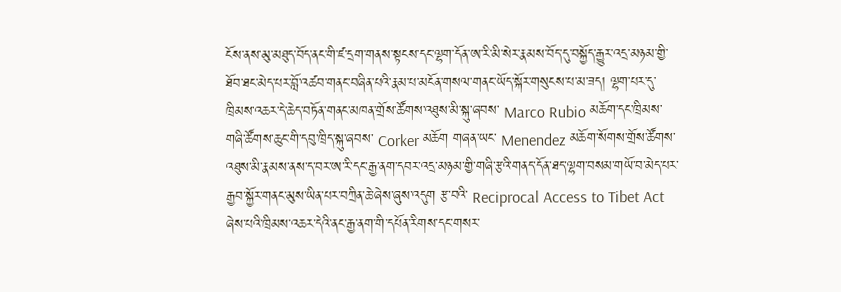ངོས་ནས་མུ་མཐུད་བོད་ནང་གི་ཛ་དྲག་གནས་སྟངས་དང་ལྷག་དོན་ཨ་རི་མི་སེར་རྣམས་བོད་དུ་བསྐྱོད་རྒྱུར་འདྲ་མཉམ་གྱི་ཐོབ་ཐང་མེད་པར་བློ་འཚབ་གནང་བཞིན་པའི་རྣམ་པ་མངོན་གསལ་གནང་ཡོད་སྐོར་གསུངས་པ་མ་ཟད། ལྷག་པར་དུ་ཁྲིམས་འཆར་དེ་ཆེད་བཏོན་གནང་མཁན་གྲོས་ཚོགས་འཐུས་མི་སྐུ་ཞབས་ Marco Rubio མཆོག་དང་ཁྲིམས་གཞི་ཚོགས་ཆུང་གི་དབུ་ཁྲིད་སྐུ་ཞབས་ Corker མཆོག གཞན་ཡང་ Menendez མཆོག་སོགས་གྲོས་ཚོགས་འཐུས་མི་རྣམས་ནས་ད་བར་ཨ་རི་དང་རྒྱ་ནག་དབར་འདྲ་མཉམ་གྱི་གཞི་རྩའི་གནད་དོན་ཐད་ལྷག་བསམ་གཡོ་བ་མེད་པར་རྒྱབ་སྐྱོར་གནང་མུས་ཡིན་པར་བཀྲིན་ཆེ་ཞེས་ཞུས་འདུག རྩ་བའི་ Reciprocal Access to Tibet Act ཞེས་པའི་ཁྲིམས་འཆར་དེའི་ནང་རྒྱ་ནག་གི་དཔོན་རིགས་དང་གསར་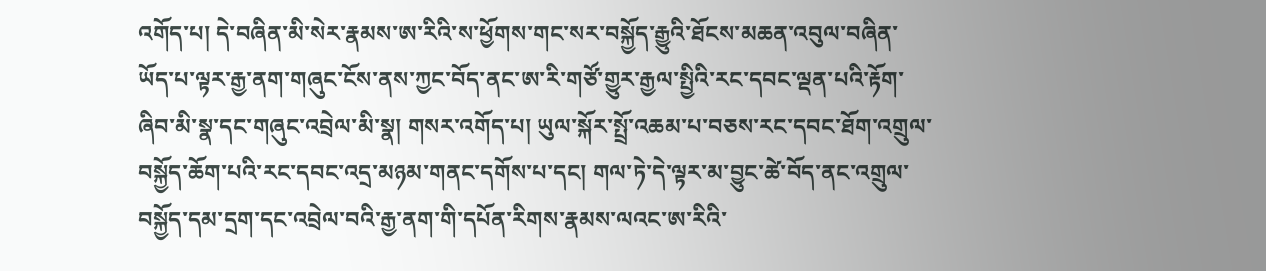འགོད་པ། དེ་བཞིན་མི་སེར་རྣམས་ཨ་རིའི་ས་ཕྱོགས་གང་སར་བསྐྱོད་རྒྱུའི་ཐོངས་མཆན་འབུལ་བཞིན་ཡོད་པ་ལྟར་རྒྱ་ནག་གཞུང་ངོས་ནས་ཀྱང་བོད་ནང་ཨ་རི་གཙོ་གྱུར་རྒྱལ་སྤྱིའི་རང་དབང་ལྡན་པའི་རྟོག་ཞིབ་མི་སྣ་དང་གཞུང་འབྲེལ་མི་སྣ། གསར་འགོད་པ། ཡུལ་སྐོར་སྤྲོ་འཆམ་པ་བཅས་རང་དབང་ཐོག་འགྲུལ་བསྐྱོད་ཆོག་པའི་རང་དབང་འདྲ་མཉམ་གནང་དགོས་པ་དང། གལ་ཏེ་དེ་ལྟར་མ་བྱུང་ཚེ་བོད་ནང་འགྲུལ་བསྐྱོད་དམ་དྲག་དང་འབྲེལ་བའི་རྒྱ་ནག་གི་དཔོན་རིགས་རྣམས་ལའང་ཨ་རིའི་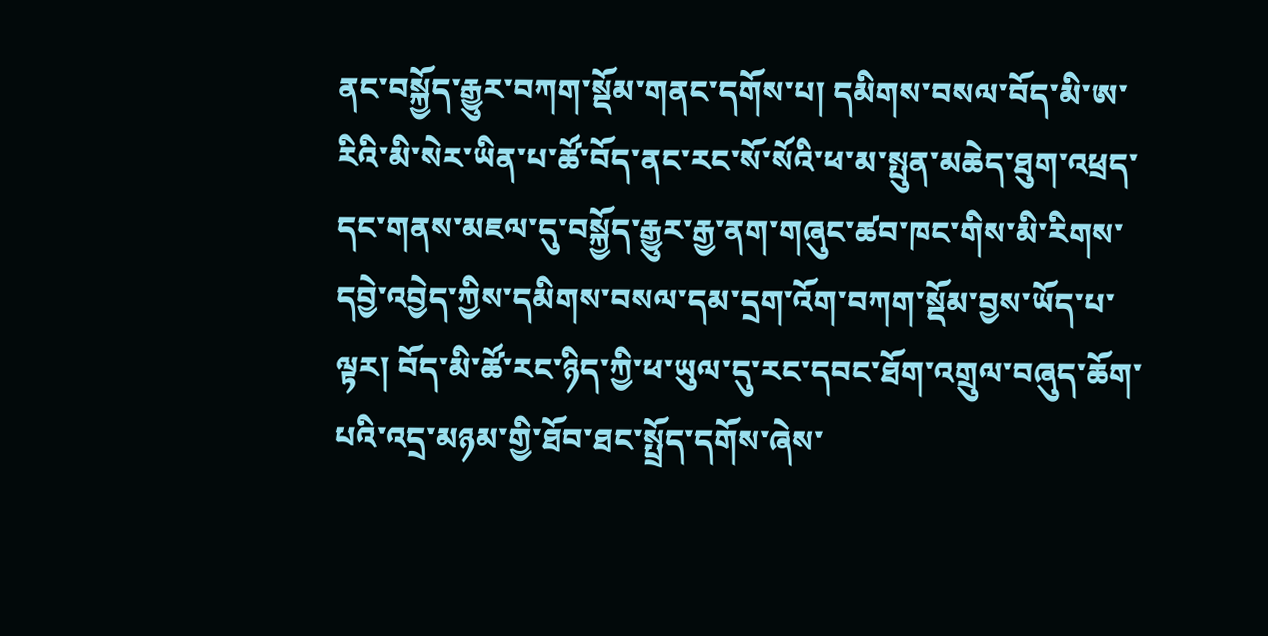ནང་བསྐྱོད་རྒྱུར་བཀག་སྡོམ་གནང་དགོས་པ། དམིགས་བསལ་བོད་མི་ཨ་རིའི་མི་སེར་ཡིན་པ་ཚོ་བོད་ནང་རང་སོ་སོའི་ཕ་མ་སྤུན་མཆེད་ཐུག་འཕྲད་དང་གནས་མཇལ་དུ་བསྐྱོད་རྒྱུར་རྒྱ་ནག་གཞུང་ཚབ་ཁང་གིས་མི་རིགས་དབྱེ་འབྱེད་ཀྱིས་དམིགས་བསལ་དམ་དྲག་འོག་བཀག་སྡོམ་བྱས་ཡོད་པ་ལྟར། བོད་མི་ཚོ་རང་ཉིད་ཀྱི་ཕ་ཡུལ་དུ་རང་དབང་ཐོག་འགྲུལ་བཞུད་ཆོག་པའི་འདྲ་མཉམ་གྱི་ཐོབ་ཐང་སྤྲོད་དགོས་ཞེས་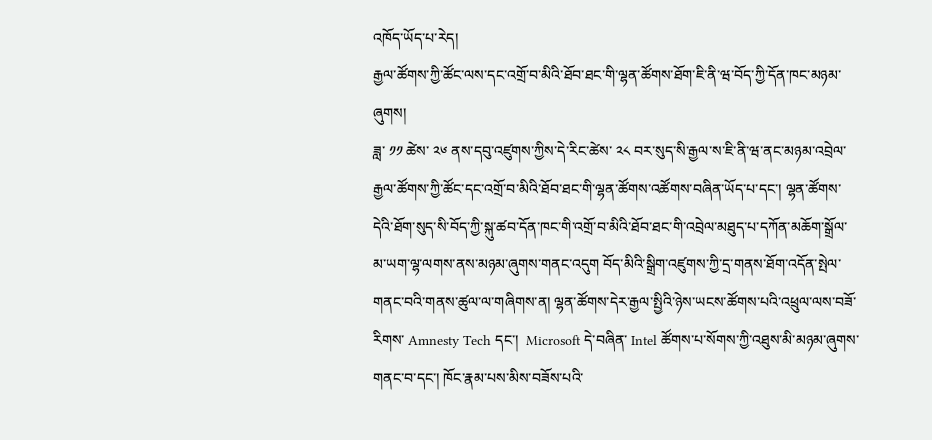འཁོད་ཡོད་པ་རེད།
རྒྱལ་ཚོགས་ཀྱི་ཚོང་ལས་དང་འགྲོ་བ་མིའི་ཐོབ་ཐང་གི་ལྷན་ཚོགས་ཐོག་ཇི་ནི་ཝ་བོད་ཀྱི་དོན་ཁང་མཉམ་ཞུགས།
ཟླ་ ༡༡ ཚེས་ ༢༦ ནས་དབུ་འཛུགས་ཀྱིས་དེ་རིང་ཚེས་ ༢༨ བར་སུད་སི་རྒྱལ་ས་ཇི་ནི་ཝ་ནང་མཉམ་འབྲེལ་རྒྱལ་ཚོགས་ཀྱི་ཚོང་དང་འགྲོ་བ་མིའི་ཐོབ་ཐང་གི་ལྷན་ཚོགས་འཚོགས་བཞིན་ཡོད་པ་དང་། ལྷན་ཚོགས་དེའི་ཐོག་སུད་སི་བོད་ཀྱི་སྐུ་ཚབ་དོན་ཁང་གི་འགྲོ་བ་མིའི་ཐོབ་ཐང་གི་འབྲེལ་མཐུད་པ་དཀོན་མཆོག་སྒྲོལ་མ་ཡག་ལྷ་ལགས་ནས་མཉམ་ཞུགས་གནང་འདུག བོད་མིའི་སྒྲིག་འཛུགས་ཀྱི་དྲ་གནས་ཐོག་འདོན་སྤེལ་གནང་བའི་གནས་ཚུལ་ལ་གཞིགས་ན། ལྷན་ཚོགས་དེར་རྒྱལ་སྤྱིའི་ཉེས་ཡངས་ཚོགས་པའི་འཕྲུལ་ལས་བཟོ་རིགས་ Amnesty Tech དང་།  Microsoft དེ་བཞིན་ Intel ཚོགས་པ་སོགས་ཀྱི་འཐུས་མི་མཉམ་ཞུགས་གནང་བ་དང་། ཁོང་རྣམ་པས་མིས་བཟོས་པའི་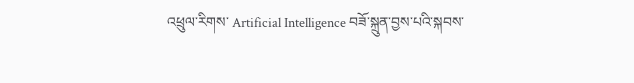འཕྲུལ་རིགས་ Artificial Intelligence བཟོ་སྐྲུན་བྱས་པའི་སྐབས་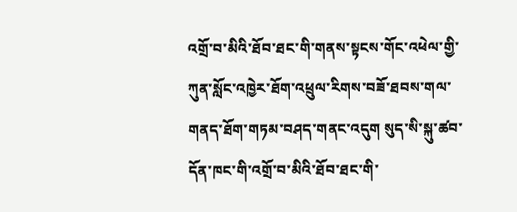འགྲོ་བ་མིའི་ཐོབ་ཐང་གི་གནས་སྟངས་གོང་འཕེལ་གྱི་ཀུན་སློང་འཁྱེར་ཐོག་འཕྲུལ་རིགས་བཟོ་ཐབས་གལ་གནད་ཐོག་གཏམ་བཤད་གནང་འདུག སུད་སི་སྐུ་ཚབ་དོན་ཁང་གི་འགྲོ་བ་མིའི་ཐོབ་ཐང་གི་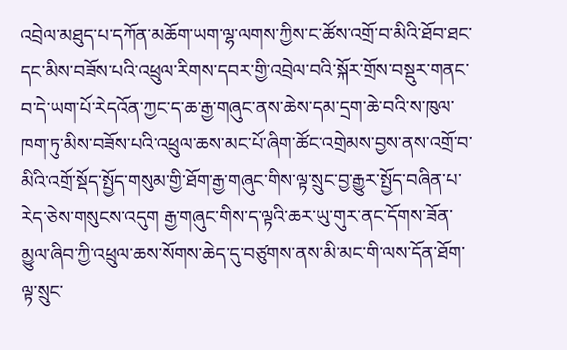འབྲེལ་མཐུད་པ་དཀོན་མཆོག་ཡག་ལྷ་ལགས་ཀྱིས་ང་ཚོས་འགྲོ་བ་མིའི་ཐོབ་ཐང་དང་མིས་བཟོས་པའི་འཕྲུལ་རིགས་དབར་གྱི་འབྲེལ་བའི་སྐོར་གྲོས་བསྡུར་གནང་བ་དེ་ཡག་པོ་རེདའོན་ཀྱང་ད་ཆ་རྒྱ་གཞུང་ནས་ཆེས་དམ་དྲག་ཆེ་བའི་ས་ཁུལ་ཁག་ཏུ་མིས་བཟོས་པའི་འཕྲུལ་ཆས་མང་པོ་ཞིག་ཚོང་འགྲེམས་བྱས་ནས་འགྲོ་བ་མིའི་འགྲོ་སྡོད་སྤྱོད་གསུམ་གྱི་ཐོག་རྒྱ་གཞུང་གིས་ལྟ་སྲུང་བྱ་རྒྱུར་སྤྱོད་བཞིན་པ་རེད་ཅེས་གསུངས་འདུག རྒྱ་གཞུང་གིས་ད་ལྟའི་ཆར་ཡུ་གུར་ནང་དོགས་ཟོན་མྱུལ་ཞིབ་ཀྱི་འཕྲུལ་ཆས་སོགས་ཆེད་དུ་བཙུགས་ནས་མི་མང་གི་ལས་དོན་ཐོག་ལྟ་སྲུང་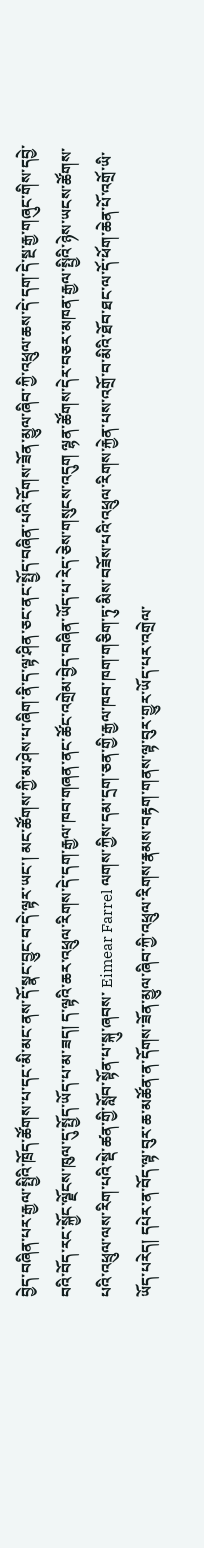བྱེད་བཞིན་པར་རྒྱལ་སྤྱིའི་ཁྲོད་ཚོགས་པ་དང་མི་མང་ནས་དོ་སྣང་བྱུང་བ་དེ་ལྟར་ཡང་། མང་ཚོགས་ཀྱི་མ་ཤེས་པ་ཞིག་ནི་ད་ལྟ་ཤིན་ཅང་ནང་སྤྱོད་བཞིན་པའི་དོགས་ཟོན་མྱུལ་ཞིབ་ཀྱི་འཕྲུལ་ཆས་དེ་དག་དེ་སྔ་རྒྱ་གཞུང་གིས་དབྱེ་བའི་བོད་རང་སྐྱོང་ལྗོངས་ཁུལ་དུ་སྤྱོད་ཡོད་པ་མ་ཟད། ད་ལྟའི་ཆར་འཕྲུལ་རིགས་དེ་དག་རྒྱལ་ཁབ་གཞན་ནང་ཚོང་འགྲེམ་བྱེད་བཞིན་ཡོད་པ་རེད་ཅེས་གསུངས་འདུག ལྷན་ཚོགས་དེར་བཅར་མཁན་རྒྱལ་སྤྱིའི་ཉེས་ཡངས་ཚོགས་པའི་འཕྲུལ་ལས་རིག་པའི་སྡེ་ཚན་གྱི་སློབ་སྟོན་པ་སྐུ་ཞབས་ Eimear Farrel ལགས་ཀྱིས་དམ་དྲག་ཅན་གྱི་རྒྱལ་ཁབ་ཁག་གཅིག་ཏུ་མིས་བཟོས་པའི་འཕྲུལ་རིགས་རྐྱེན་པས་འགྲོ་བ་མིའི་ཐོབ་ཐང་ལ་དོ་ཕོག་ཆེན་པོ་འགྲོ་ཡི་ཡོད་པརེད། དཔེར་ན་བོད་ལྟ་བུར་ཆ་མཚོན་ན་དོགས་ཟོན་མྱུལ་ཞིབ་ཀྱི་འཕྲུལ་རིགས་རྣམས་བརྟག་གནས་ལྟ་བུར་གྱུར་ཡོད་པར་འགྲེལ་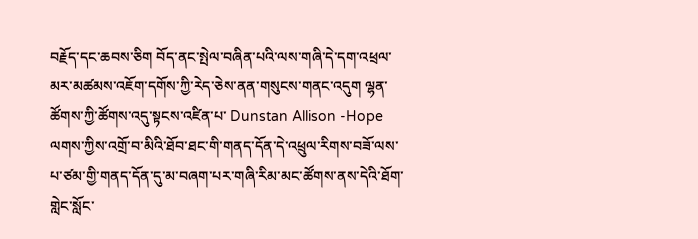བརྗོད་དང་ཆབས་ཅིག བོད་ནང་སྤེལ་བཞིན་པའི་ལས་གཞི་དེ་དག་འཕྲལ་མར་མཚམས་འཇོག་དགོས་ཀྱི་རེད་ཅེས་ནན་གསུངས་གནང་འདུག ལྷན་ཚོགས་ཀྱི་ཚོགས་འདུ་སྟངས་འཛིན་པ་ Dunstan Allison -Hope ལགས་ཀྱིས་འགྲོ་བ་མིའི་ཐོབ་ཐང་གི་གནད་དོན་དེ་འཕྲུལ་རིགས་བཟོ་ལས་པ་ཙམ་གྱི་གནད་དོན་དུ་མ་བཞག་པར་གཞི་རིམ་མང་ཚོགས་ནས་དེའི་ཐོག་གླེང་སློང་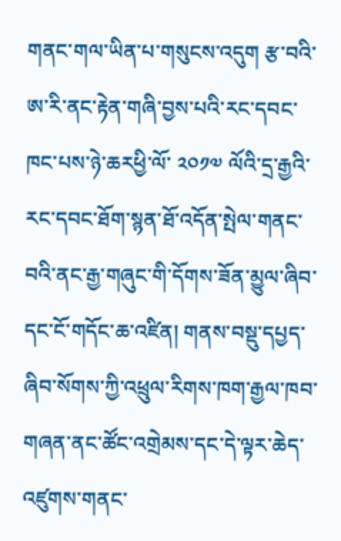གནང་གལ་ཡིན་པ་གསུངས་འདུག རྩ་བའི་ཨ་རི་ནང་རྟེན་གཞི་བྱས་པའི་རང་དབང་ཁང་པས་ཉེ་ཆརཕྱི་ལོ་ ༢༠༡༧ ལོའི་དྲ་རྒྱའི་རང་དབང་ཐོག་སྙན་ཐོ་འདོན་སྤེལ་གནང་བའི་ནང་རྒྱ་གཞུང་གི་དོགས་ཟོན་མྱུལ་ཞིབ་དང་ངོ་གདོང་ཆ་འཛིན། གནས་བསྡུ་དཔྱད་ཞིབ་སོགས་ཀྱི་འཕྲུལ་རིགས་ཁག་རྒྱལ་ཁབ་གཞན་ནང་ཚོང་འགྲེམས་དང་དེ་ལྟར་ཆེད་འཛུགས་གནང་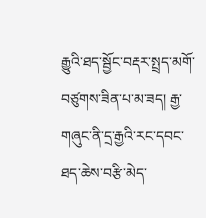རྒྱུའི་ཐད་སྦྱོང་བརྡར་སྤྲད་མགོ་བཙུགས་ཟིན་པ་མ་ཟད། རྒྱ་གཞུང་ནི་དྲ་རྒྱའི་རང་དབང་ཐད་ཆེས་བརྩི་མེད་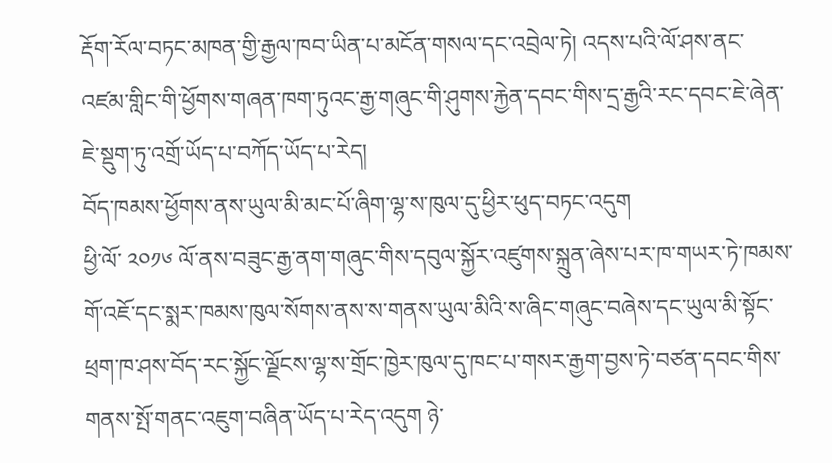རྡོག་རོལ་བཏང་མཁན་གྱི་རྒྱལ་ཁབ་ཡིན་པ་མངོན་གསལ་དང་འབྲེལ་ཏེ། འདས་པའི་ལོ་ཤས་ནང་འཛམ་གླིང་གི་ཕྱོགས་གཞན་ཁག་ཏུའང་རྒྱ་གཞུང་གི་ཤུགས་རྐྱེན་དབང་གིས་དྲ་རྒྱའི་རང་དབང་ཇེ་ཞེན་ཇེ་སྡུག་ཏུ་འགྲོ་ཡོད་པ་བཀོད་ཡོད་པ་རེད།
བོད་ཁམས་ཕྱོགས་ནས་ཡུལ་མི་མང་པོ་ཞིག་ལྷ་ས་ཁུལ་དུ་ཕྱིར་ཕུད་བཏང་འདུག
ཕྱི་ལོ་ ༢༠༡༦ ལོ་ནས་བཟུང་རྒྱ་ནག་གཞུང་གིས་དབུལ་སྐྱོར་འཛུགས་སྐྲུན་ཞེས་པར་ཁ་གཡར་ཏེ་ཁམས་གོ་འཇོ་དང་སྨར་ཁམས་ཁུལ་སོགས་ནས་ས་གནས་ཡུལ་མིའི་ས་ཞིང་གཞུང་བཞེས་དང་ཡུལ་མི་སྟོང་ཕྲག་ཁ་ཤས་བོད་རང་སྐྱོང་ལྗོངས་ལྷ་ས་གྲོང་ཁྱེར་ཁུལ་དུ་ཁང་པ་གསར་རྒྱག་བྱས་ཏེ་བཙན་དབང་གིས་གནས་སྤོ་གནང་འཇུག་བཞིན་ཡོད་པ་རེད་འདུག ཉེ་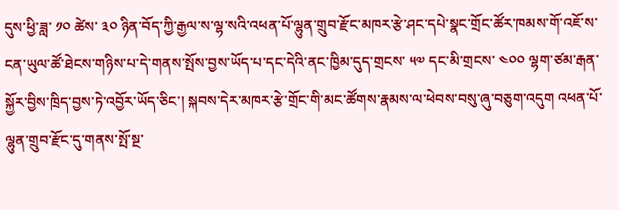དུས་ཕྱི་ཟླ་ ༡༠ ཚེས་ ༣༠ ཉིན་བོད་ཀྱི་རྒྱལ་ས་ལྷ་སའི་འཕན་པོ་ལྷུན་གྲུབ་རྫོང་མཁར་རྩེ་ཤང་དཔེ་སྣང་གྲོང་ཚོར་ཁམས་གོ་འཇོ་ས་ངན་ཡུལ་ཚོ་ཐེངས་གཉིས་པ་དེ་གནས་སྤོས་བྱས་ཡོད་པ་དང་དེའི་ནང་ཁྱིམ་དུད་གྲངས་ ༥༧ དང་མི་གྲངས་ ༤༠༠ ལྷག་ཙམ་རྒན་སྐྱོར་བྱིས་ཁྲིད་བྱས་ཏེ་འབྱོར་ཡོད་ཅིང་། སྐབས་དེར་མཁར་རྩེ་གྲོང་གི་མང་ཚོགས་རྣམས་ལ་ཕེབས་བསུ་ཞུ་བཅུག་འདུག འཕན་པོ་ལྷུན་གྲུབ་རྫོང་དུ་གནས་སྤོ་སྔ་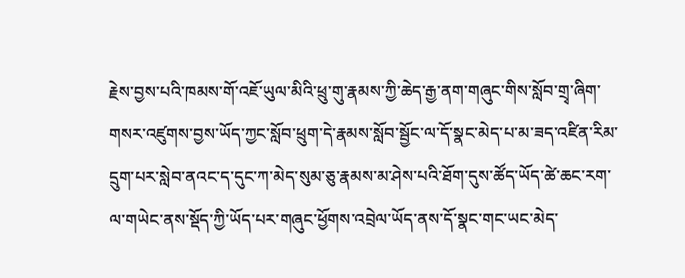རྗེས་བྱས་པའི་ཁམས་གོ་འཇོ་ཡུལ་མིའི་ཕྲུ་གུ་རྣམས་ཀྱི་ཆེད་རྒྱ་ནག་གཞུང་གིས་སློབ་གྲྭ་ཞིག་གསར་འཛུགས་བྱས་ཡོད་ཀྱང་སློབ་ཕྲུག་དེ་རྣམས་སློབ་སྦྱོང་ལ་དོ་སྣང་མེད་པ་མ་ཟད་འཛིན་རིམ་དྲུག་པར་སླེབ་ནའང་ད་དུང་ཀ་མེད་སུམ་ཅུ་རྣམས་མ་ཤེས་པའི་ཐོག་དུས་ཚོད་ཡོད་ཚེ་ཆང་རག་ལ་གཡེང་ནས་སྡོད་ཀྱི་ཡོད་པར་གཞུང་ཕྱོགས་འབྲེལ་ཡོད་ནས་དོ་སྣང་གང་ཡང་མེད་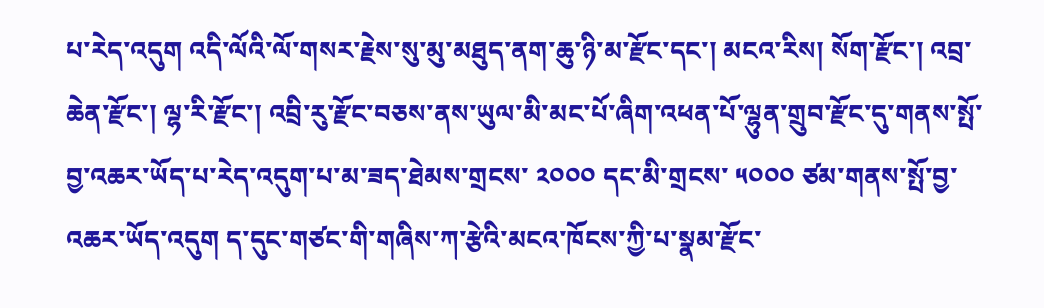པ་རེད་འདུག འདི་ལོའི་ལོ་གསར་རྗེས་སུ་མུ་མཐུད་ནག་ཆུ་ཉི་མ་རྫོང་དང་། མངའ་རིས། སོག་རྫོང་། འབྲ་ཆེན་རྫོང་། ལྷ་རི་རྫོང་། འབྲི་རུ་རྫོང་བཅས་ནས་ཡུལ་མི་མང་པོ་ཞིག་འཕན་པོ་ལྷུན་གྲུབ་རྫོང་དུ་གནས་སྤོ་བྱ་འཆར་ཡོད་པ་རེད་འདུག་པ་མ་ཟད་ཐེམས་གྲངས་ ༢༠༠༠ དང་མི་གྲངས་ ༥༠༠༠ ཙམ་གནས་སྤོ་བྱ་འཆར་ཡོད་འདུག ད་དུང་གཙང་གི་གཞིས་ཀ་རྩེའི་མངའ་ཁོངས་ཀྱི་པ་སྣམ་རྫོང་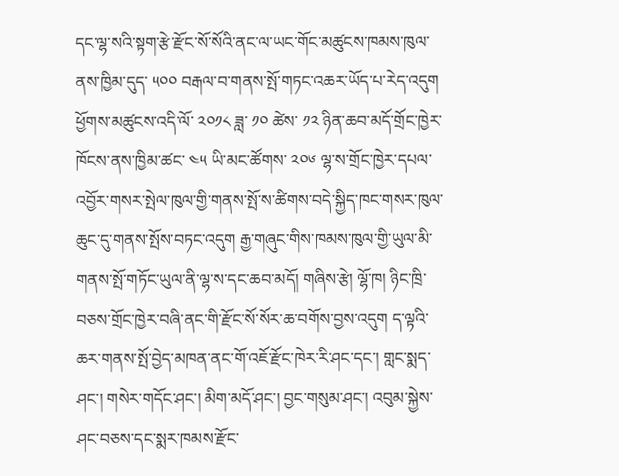དང་ལྷ་སའི་སྟག་རྩེ་རྫོང་སོ་སོའི་ནང་ལ་ཡང་གོང་མཚུངས་ཁམས་ཁུལ་ནས་ཁྱིམ་དུད་ ༥༠༠ བརྒལ་བ་གནས་སྤོ་གཏང་འཆར་ཡོད་པ་རེད་འདུག ཕྱོགས་མཚུངས་འདི་ལོ་ ༢༠༡༨ ཟླ་ ༡༠ ཚེས་ ༡༢ ཉིན་ཆབ་མདོ་གྲོང་ཁྱེར་ཁོངས་ནས་ཁྱིམ་ཚང་ ༤༥ ཡི་མང་ཚོགས་ ༢༠༦ ལྷ་ས་གྲོང་ཁྱེར་དཔལ་འབྱོར་གསར་སྤེལ་ཁུལ་གྱི་གནས་སྤོ་ས་ཚིགས་བདེ་སྐྱིད་ཁང་གསར་ཁུལ་ཆུང་དུ་གནས་སྤོས་བཏང་འདུག རྒྱ་གཞུང་གིས་ཁམས་ཁུལ་གྱི་ཡུལ་མི་གནས་སྤོ་གཏོང་ཡུལ་ནི་ལྷ་ས་དང་ཆབ་མདོ། གཞིས་རྩེ། ལྷོ་ཁ། ཉིང་ཁྲི་བཅས་གྲོང་ཁྱེར་བཞི་ནང་གི་རྫོང་སོ་སོར་ཆ་བགོས་བྱས་འདུག ད་ལྟའི་ཆར་གནས་སྤོ་བྱེད་མཁན་ནང་གོ་འཇོ་རྫོང་ཁེར་རི་ཤང་དང་། གླང་སྨད་ཤང་། གསེར་གདོང་ཤང་། མིག་མདོ་ཤང་། བྱང་གསུམ་ཤང་། འབུམ་སྐྱེས་ཤང་བཅས་དང་སྨར་ཁམས་རྫོང་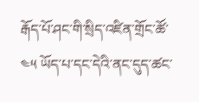རྒོད་པོ་ཤང་གི་སྲིད་འཛིན་གྲོང་ཚོ་ ༤༥ ཡོད་པ་དང་དེའི་ནང་དུད་ཚང་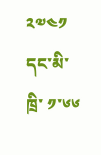༢༧༤༡ དང་མི་ཁྲི་ ༡་༦༦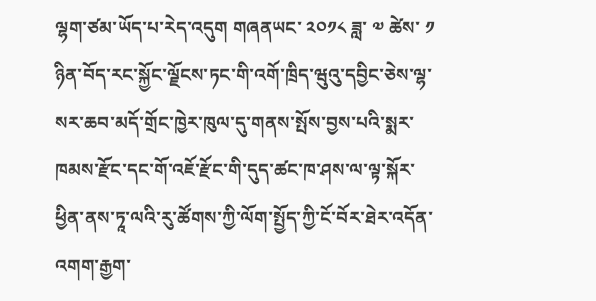ལྷག་ཙམ་ཡོད་པ་རེད་འདུག གཞནཡང་ ༢༠༡༨ ཟླ་ ༧ ཚེས་ ༡ ཉིན་བོད་རང་སྐྱོང་ལྗོངས་ཏང་གི་འགོ་ཁྲིད་ཝུའུ་དབྱིང་ཅེས་ལྷ་སར་ཆབ་མདོ་གྲོང་ཁྱེར་ཁུལ་དུ་གནས་སྤོས་བྱས་པའི་སྨར་ཁམས་རྫོང་དང་གོ་འཇོ་རྫོང་གི་དུད་ཚང་ཁ་ཤས་ལ་ལྟ་སྐོར་ཕྱིན་ནས་ཏཱ་ལའི་རུ་ཚོགས་ཀྱི་ལོག་སྤྱོད་ཀྱི་ངོ་བོར་ཐེར་འདོན་འགག་རྒྱག་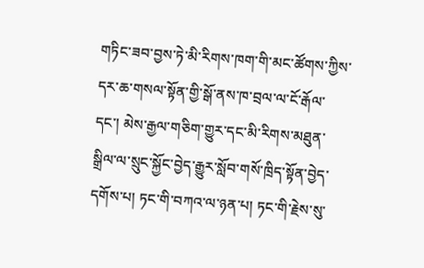གཏིང་ཟབ་བྱས་ཏེ་མི་རིགས་ཁག་གི་མང་ཚོགས་ཀྱིས་དར་ཆ་གསལ་སྟོན་གྱི་སྒོ་ནས་ཁ་བྲལ་ལ་ངོ་རྒོལ་དང་། མེས་རྒྱལ་གཅིག་གྱུར་དང་མི་རིགས་མཐུན་སྒྲིལ་ལ་སྲུང་སྐྱོང་བྱེད་རྒྱུར་སློབ་གསོ་ཁྲིད་སྟོན་བྱེད་དགོས་པ། ཏང་གི་བཀའ་ལ་ཉན་པ། ཏང་གི་རྗེས་སུ་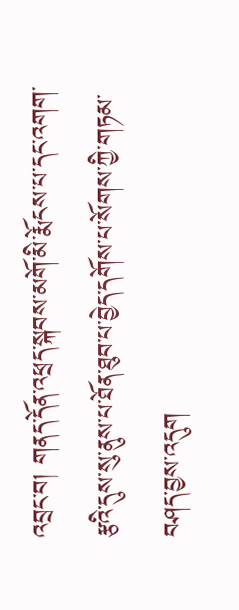འབྲང་བ། གནད་དོན་འཕྲད་སྐབས་མགོ་མི་རྨོངས་པ་དང་འགག་རྩའི་དུས་སུ་ནུས་པ་ཐོན་ཐུབ་པ་བྱེད་དགོས་པ་སོགས་ཀྱི་གཏམ་བཤད་བྱས་འདུག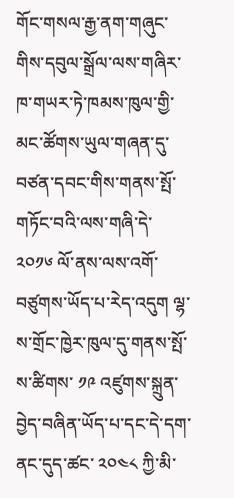གོང་གསལ་རྒྱ་ནག་གཞུང་གིས་དབུལ་སྒྲོལ་ལས་གཞིར་ཁ་གཡར་ཏེ་ཁམས་ཁུལ་གྱི་མང་ཚོགས་ཡུལ་གཞན་དུ་བཙན་དབང་གིས་གནས་སྤོ་གཏོང་བའི་ལས་གཞི་དེ་ ༢༠༡༦ ལོ་ནས་ལས་འགོ་བཙུགས་ཡོད་པ་རེད་འདུག ལྷ་ས་གྲོང་ཁྱེར་ཁུལ་དུ་གནས་སྤོ་ས་ཚིགས་ ༡༩ འཛུགས་སྐྲུན་བྱེད་བཞིན་ཡོད་པ་དང་དེ་དག་ནང་དུད་ཚང་ ༢༠༤༨ ཀྱི་མི་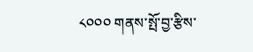༨༠༠༠ གནས་སྤོ་བྱ་རྩིས་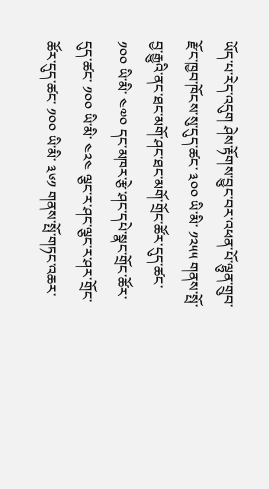ཡོད་པ་རེད་འདུག ཤེས་རྟོགས་བྱུང་བར་འཕན་པོ་ལྷུན་གྲུབ་རྫོང་ཁྱབ་ཁོངས་སུ་དུད་ཚང་ ༣༠༠ ཡི་མི་ ༡༢༥༥ གནས་སྤོ་བྱ་རྒྱུའི་ནང་ཐང་མགོ་ཤང་ཐང་མགོ་གྲོང་ཚོར་དུད་ཚང་ ༡༠༠ ཡི་མི་ ༤༧༠ དང་མཁར་རྩེ་ཤང་དཔེ་སྣང་གྲོང་ཚོར་དུད་ཚང་ ༡༠༠ ཡི་མི་ ༤༢༤ ལྕང་ར་ཤང་ལྕང་ར་ཤར་གྲོང་ཚོར་དུད་ཚང་ ༡༠༠ ཡི་མི་ ༣༦༡ གནས་སྤོ་གཏང་འཆར་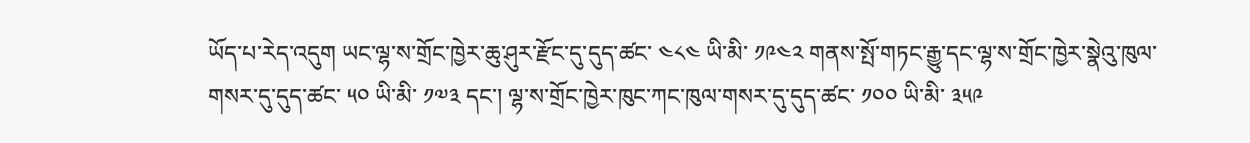ཡོད་པ་རེད་འདུག ཡང་ལྷ་ས་གྲོང་ཁྱེར་ཆུ་ཤུར་རྫོང་དུ་དུད་ཚང་ ༤༨༤ ཡི་མི་ ༡༩༤༢ གནས་སྤོ་གཏང་རྒྱུ་དང་ལྷ་ས་གྲོང་ཁྱེར་སྣེའུ་ཁུལ་གསར་དུ་དུད་ཚང་ ༥༠ ཡི་མི་ ༡༧༣ དང་། ལྷ་ས་གྲོང་ཁྱེར་ཁུང་ཀང་ཁུལ་གསར་དུ་དུད་ཚང་ ༡༠༠ ཡི་མི་ ༣༥༩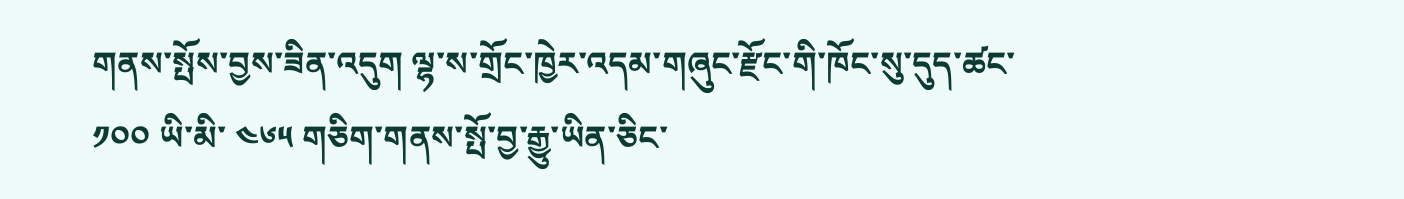གནས་སྤོས་བྱས་ཟིན་འདུག ལྷ་ས་གྲོང་ཁྱེར་འདམ་གཞུང་རྫོང་གི་ཁོང་སུ་དུད་ཚང་ ༡༠༠ ཡི་མི་ ༤༦༥ གཅིག་གནས་སྤོ་བྱ་རྒྱུ་ཡིན་ཅིང་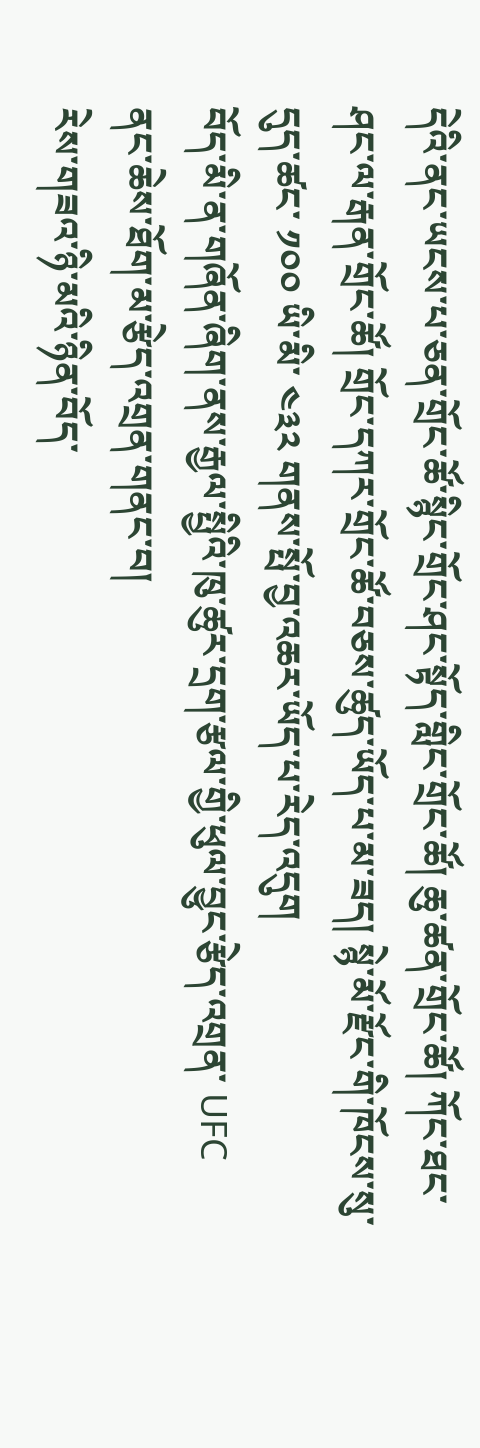དེའི་ནང་ཡངས་པ་ཅན་གྲོང་ཚོ་སྙིང་གྲོང་ཤང་སྟོད་གླིང་གྲོང་ཚོ། ཆུ་ཚན་གྲོང་ཚོ། ཀོང་ཐང་ཤང་ལ་རྒན་གྲོང་ཚོ། གྲོང་དཀར་གྲོང་ཚོ་བཅས་ཚུད་ཡོད་པ་མ་ཟད། སྙེ་མོ་རྫོང་གི་ཁོངས་སུ་དུད་ཚང་ ༡༠༠ ཡི་མི་ ༤༣༢ གནས་སྤོ་བྱ་འཆར་ཡོད་པ་རེད་འདུག
བོད་མི་ན་གཞོན་ཞིག་ནས་རྒྱལ་སྤྱིའི་ཁུ་ཚུར་དྲག་རྩལ་གྱི་ཕུལ་བྱུང་རྩེད་འགྲན་ UFC ནང་ཆེས་ཐོག་མ་རྩེད་འགྲན་གནང་བ།
རེས་གཟའ་ཉི་མའི་ཉིན་བོད་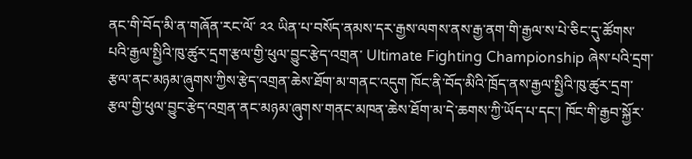ནང་གི་བོད་མི་ན་གཞོན་རང་ལོ་ ༢༢ ཡིན་པ་བསོད་ནམས་དར་རྒྱས་ལགས་ནས་རྒྱ་ནག་གི་རྒྱལ་ས་པེ་ཅིང་དུ་ཚོགས་པའི་རྒྱལ་སྤྱིའི་ཁུ་ཚུར་དྲག་རྩལ་གྱི་ཕུལ་བྱུང་རྩེད་འགྲན་ Ultimate Fighting Championship ཞེས་པའི་དྲག་རྩལ་ནང་མཉམ་ཞུགས་ཀྱིས་རྩེད་འགྲན་ཆེས་ཐོག་མ་གནང་འདུག ཁོང་ནི་བོད་མིའི་ཁྲོད་ནས་རྒྱལ་སྤྱིའི་ཁུ་ཚུར་དྲག་རྩལ་གྱི་ཕུལ་བྱུང་རྩེད་འགྲན་ནང་མཉམ་ཞུགས་གནང་མཁན་ཆེས་ཐོག་མ་དེ་ཆགས་ཀྱི་ཡོད་པ་དང་། ཁོང་གི་རྒྱབ་སྐྱོར་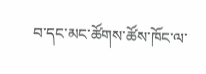བ་དང་མང་ཚོགས་ཚོས་ཁོང་ལ་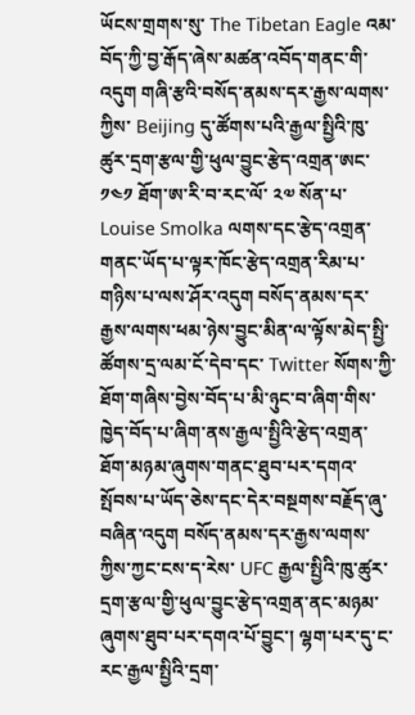ཡོངས་གྲགས་སུ་ The Tibetan Eagle འམ་བོད་ཀྱི་བྱ་རྒོད་ཞེས་མཚན་འབོད་གནང་གི་འདུག གཞི་རྩའི་བསོད་ནམས་དར་རྒྱས་ལགས་ཀྱིས་ Beijing དུ་ཚོགས་པའི་རྒྱལ་སྤྱིའི་ཁུ་ཚུར་དྲག་རྩལ་གྱི་ཕུལ་བྱུང་རྩེད་འགྲན་ཨང་ ༡༤༡ ཐོག་ཨ་རི་བ་རང་ལོ་ ༢༧ སོན་པ་ Louise Smolka ལགས་དང་རྩེད་འགྲན་གནང་ཡོད་པ་ལྟར་ཁོང་རྩེད་འགྲན་རིམ་པ་གཉིས་པ་ལས་ཤོར་འདུག བསོད་ནམས་དར་རྒྱས་ལགས་ཕམ་ཉེས་བྱུང་མིན་ལ་ལྟོས་མེད་སྤྱི་ཚོགས་དྲ་ལམ་ངོ་དེབ་དང་ Twitter སོགས་ཀྱི་ཐོག་གཞིས་བྱེས་བོད་པ་མི་ཉུང་བ་ཞིག་གིས་ཁྱེད་བོད་པ་ཞིག་ནས་རྒྱལ་སྤྱིའི་རྩེད་འགྲན་ཐོག་མཉམ་ཞུགས་གནང་ཐུབ་པར་དགའ་སྤོབས་པ་ཡོད་ཅེས་དང་དེར་བསྔགས་བརྗོད་ཞུ་བཞིན་འདུག བསོད་ནམས་དར་རྒྱས་ལགས་ཀྱིས་ཀྱང་ངས་ད་རེས་ UFC རྒྱལ་སྤྱིའི་ཁུ་ཚུར་དྲག་རྩལ་གྱི་ཕུལ་བྱུང་རྩེད་འགྲན་ནང་མཉམ་ཞུགས་ཐུབ་པར་དགའ་པོ་བྱུང་། ལྷག་པར་དུ་ང་རང་རྒྱལ་སྤྱིའི་དྲག་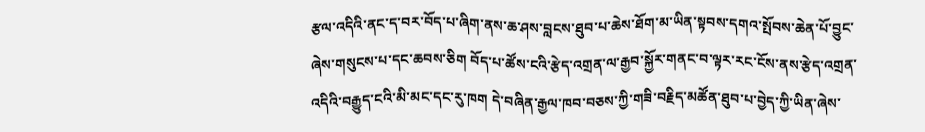རྩལ་འདིའི་ནང་ད་བར་བོད་པ་ཞིག་ནས་ཆ་ཤས་བླངས་ཐུབ་པ་ཆེས་ཐོག་མ་ཡིན་སྟབས་དགའ་སྤོབས་ཆེན་པོ་བྱུང་ཞེས་གསུངས་པ་དང་ཆབས་ཅིག བོད་པ་ཚོས་ངའི་རྩེད་འགྲན་ལ་རྒྱབ་སྐྱོར་གནང་བ་ལྟར་རང་ངོས་ནས་རྩེད་འགྲན་འདིའི་བརྒྱུད་ངའི་མི་མང་དང་རུ་ཁག དེ་བཞིན་རྒྱལ་ཁབ་བཅས་ཀྱི་གཟི་བརྗིད་མཚོན་ཐུབ་པ་བྱེད་ཀྱི་ཡིན་ཞེས་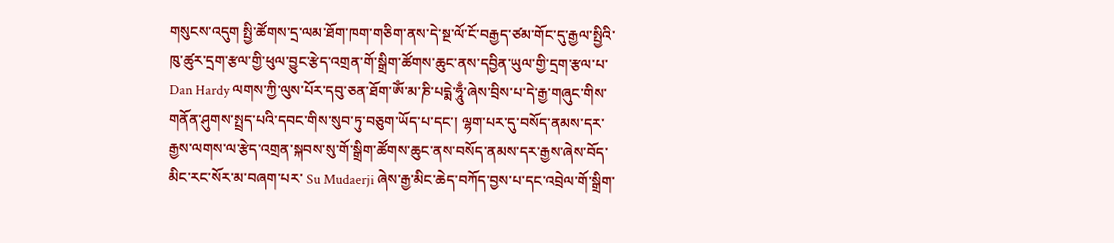གསུངས་འདུག སྤྱི་ཚོགས་དྲ་ལམ་ཐོག་ཁག་གཅིག་ནས་དེ་སྔ་ལོ་ངོ་བརྒྱད་ཙམ་གོང་དུ་རྒྱལ་སྤྱིའི་ཁུ་ཚུར་དྲག་རྩལ་གྱི་ཕུལ་བྱུང་རྩེད་འགྲན་གོ་སྒྲིག་ཚོགས་ཆུང་ནས་དབྱིན་ཡུལ་གྱི་དྲག་རྩལ་པ་ Dan Hardy ལགས་ཀྱི་ལུས་པོར་དབུ་ཅན་ཐོག་ཨོཾ་མ་ཎི་པདྨེ་ཧཱུྃ་ཞེས་བྲིས་པ་དེ་རྒྱ་གཞུང་གིས་གནོན་ཤུགས་སྤྲད་པའི་དབང་གིས་སུབ་ཏུ་བཅུག་ཡོད་པ་དང་། ལྷག་པར་དུ་བསོད་ནམས་དར་རྒྱས་ལགས་ལ་རྩེད་འགྲན་སྐབས་སུ་གོ་སྒྲིག་ཚོགས་ཆུང་ནས་བསོད་ནམས་དར་རྒྱས་ཞེས་བོད་མིང་རང་སོར་མ་བཞག་པར་ Su Mudaerji ཞེས་རྒྱ་མིང་ཆེད་བཀོད་བྱས་པ་དང་འབྲེལ་གོ་སྒྲིག་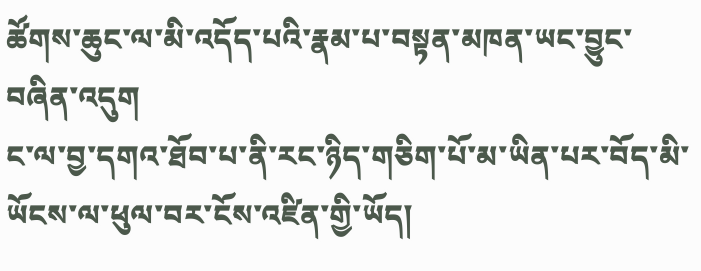ཚོགས་ཆུང་ལ་མི་འདོད་པའི་རྣམ་པ་བསྟན་མཁན་ཡང་བྱུང་བཞིན་འདུག
ང་ལ་བྱ་དགའ་ཐོབ་པ་ནི་རང་ཉིད་གཅིག་པོ་མ་ཡིན་པར་བོད་མི་ཡོངས་ལ་ཕུལ་བར་ངོས་འཛིན་གྱི་ཡོད།